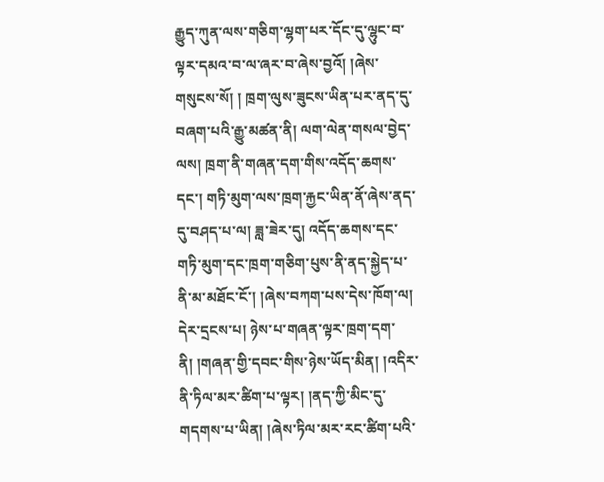རྒྱུད་ཀུན་ལས་གཅིག་ལྷག་པར་དོང་དུ་ལྷུང་བ་ལྟར་དམའ་བ་ལ་ཞར་བ་ཞེས་བྱའོ། །ཞེས་གསུངས་སོ། ། ཁྲག་ལུས་ཟུངས་ཡིན་པར་ནད་དུ་བཞག་པའི་རྒྱུ་མཚན་ནི། ལག་ལེན་གསལ་བྱེད་ལས། ཁྲག་ནི་གཞན་དག་གིས་འདོད་ཆགས་དང་། གཏི་མུག་ལས་ཁྲག་རྐྱང་ཡིན་ནོ་ཞེས་ནད་དུ་བཤད་པ་ལ། ཟླ་ཟེར་དུ། འདོད་ཆགས་དང་གཏི་མུག་དང་ཁྲག་གཅིག་པུས་ནི་ནད་སྐྱེད་པ་ནི་མ་མཐོང་ངོ་། །ཞེས་བཀག་པས་དེས་ཁོག་ལ། དེར་དྲངས་པ། ཉེས་པ་གཞན་ལྟར་ཁྲག་དག་ནི། །གཞན་གྱི་དབང་གིས་ཉེས་ཡོད་མིན། །འདིར་ནི་ཏིལ་མར་ཚིག་པ་ལྟར། །ནད་ཀྱི་མིང་དུ་གདགས་པ་ཡིན། །ཞེས་ཏིལ་མར་རང་ཚིག་པའི་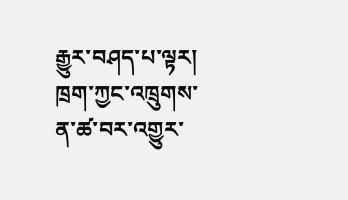རྒྱུར་བཤད་པ་ལྟར། ཁྲག་ཀྱང་འཁྲུགས་ན་ཚ་བར་འགྱུར་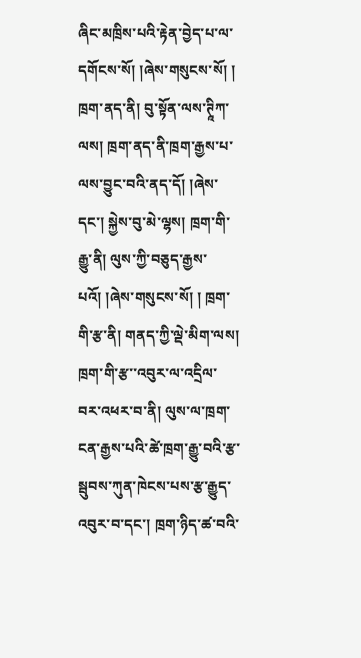ཞིང་མཁྲིས་པའི་རྟེན་བྱེད་པ་ལ་དགོངས་སོ། །ཞེས་གསུངས་སོ། ། ཁྲག་ནད་ནི། བུ་སྟོན་ལས་ཊཱིཀ་ལས། ཁྲག་ནད་ནི་ཁྲག་རྒྱས་པ་ལས་བྱུང་བའི་ནད་དོ། །ཞེས་དང་། སྐྱེས་བུ་མེ་ལྷས། ཁྲག་གི་རྒྱུ་ནི། ལུས་ཀྱི་བཅུད་རྒྱས་པའོ། །ཞེས་གསུངས་སོ། ། ཁྲག་གི་རྩ་ནི། གནད་ཀྱི་ལྡེ་མིག་ལས། ཁྲག་གི་རྩ་་འབུར་ལ་འདྲིལ་བར་འཕར་བ་ནི། ལུས་ལ་ཁྲག་ངན་རྒྱས་པའི་ཚེ་ཁྲག་རྒྱུ་བའི་རྩ་སྦུབས་ཀུན་ཁེངས་པས་རྩ་རྒྱུད་འབུར་བ་དང་། ཁྲག་ཉིད་ཚ་བའི་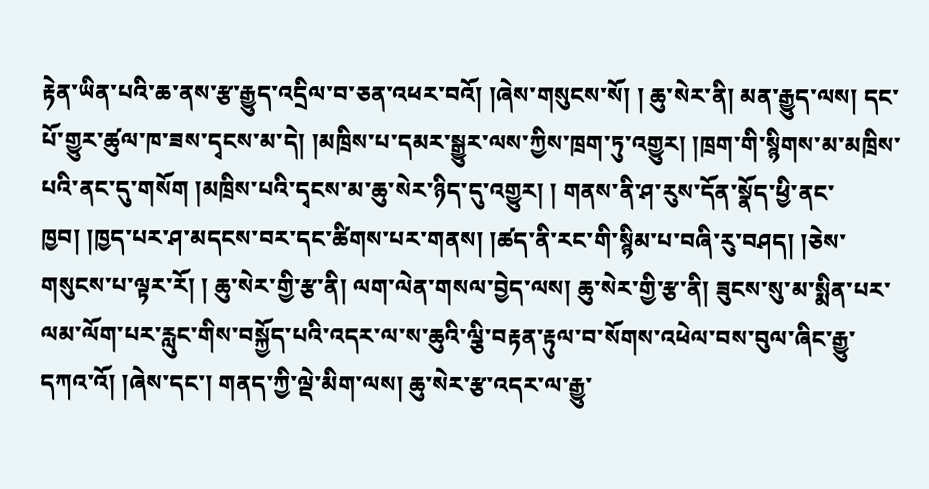རྟེན་ཡིན་པའི་ཆ་ནས་རྩ་རྒྱུད་འདྲིལ་བ་ཅན་འཕར་བའོ། །ཞེས་གསུངས་སོ། ། ཆུ་སེར་ནི། མན་རྒྱུད་ལས། དང་པོ་གྱུར་ཚུལ་ཁ་ཟས་དྭངས་མ་དེ། །མཁྲིས་པ་དམར་སྒྱུར་ལས་ཀྱིས་ཁྲག་ཏུ་འགྱུར། །ཁྲག་གི་སྙིགས་མ་མཁྲིས་པའི་ནང་དུ་གསོག །མཁྲིས་པའི་དྭངས་མ་ཆུ་སེར་ཉིད་དུ་འགྱུར། ། གནས་ནི་ཤ་རུས་དོན་སྣོད་ཕྱི་ནང་ཁྱབ། །ཁྱད་པར་ཤ་མདངས་བར་དང་ཚིགས་པར་གནས། །ཚད་ནི་རང་གི་སྙིམ་པ་བཞི་རུ་བཤད། །ཅེས་གསུངས་པ་ལྟར་རོ། ། ཆུ་སེར་གྱི་རྩ་ནི། ལག་ལེན་གསལ་བྱེད་ལས། ཆུ་སེར་གྱི་རྩ་ནི། ཟུངས་སུ་མ་སྨིན་པར་ལམ་ལོག་པར་རླུང་གིས་བསྐྱོད་པའི་འདར་ལ་ས་ཆུའི་ལྕི་བརྟན་རྟུལ་བ་སོགས་འཕེལ་བས་བུལ་ཞིང་རྒྱུ་དཀའ་འོ། །ཞེས་དང་། གནད་ཀྱི་ལྡེ་མིག་ལས། ཆུ་སེར་རྩ་འདར་ལ་རྒྱུ་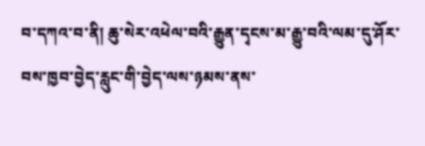བ་དཀའ་བ་ནི། ཆུ་སེར་འཕེལ་བའི་རྒྱུན་དྭངས་མ་རྒྱུ་བའི་ལམ་དུ་ཤོར་བས་ཁྱབ་བྱེད་རླུང་གི་བྱེད་ལས་ཉམས་ནས་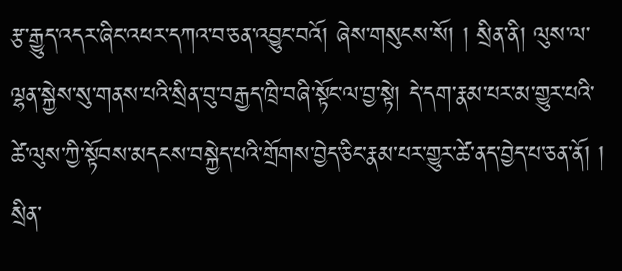རྩ་རྒྱུད་འདར་ཞིང་འཕར་དཀའ་བ་ཅན་འབྱུང་བའོ། ཞེས་གསུངས་སོ། ། སྲིན་ནི། ལུས་ལ་ལྷན་སྐྱེས་སུ་གནས་པའི་སྲིན་བུ་བརྒྱད་ཁྲི་བཞི་སྟོང་ལ་བྱ་སྟེ། དེ་དག་རྣམ་པར་མ་གྱུར་པའི་ཚེ་ལུས་ཀྱི་སྟོབས་མདངས་བསྐྱེད་པའི་གྲོགས་བྱེད་ཅིང་རྣམ་པར་གྱུར་ཚེ་ནད་བྱེད་པ་ཅན་ནོ། ། སྲིན་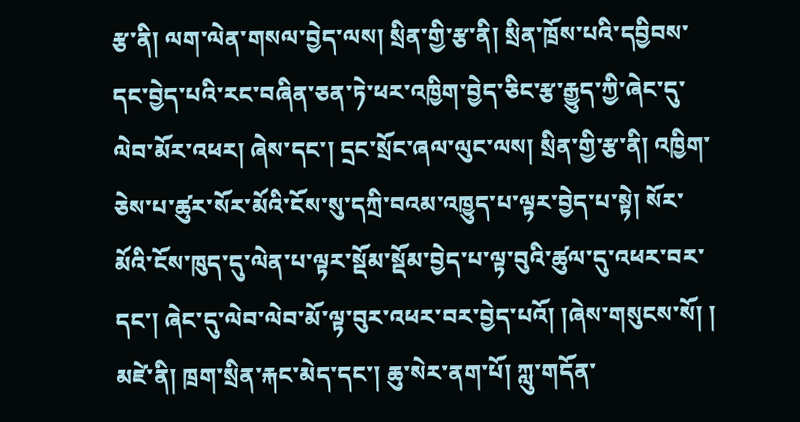རྩ་ནི། ལག་ལེན་གསལ་བྱེད་ལས། སྲིན་གྱི་རྩ་ནི། སྲིན་ཁྲོས་པའི་དབྱིབས་དང་བྱེད་པའི་རང་བཞིན་ཅན་ཏེ་ཕར་འཁྱིག་བྱེད་ཅིང་རྩ་རྒྱུད་ཀྱི་ཞེང་དུ་ལེབ་མོར་འཕར། ཞེས་དང་། དྲང་སྲོང་ཞལ་ལུང་ལས། སྲིན་གྱི་རྩ་ནི། འཁྱིག་ཅེས་པ་ཚུར་སོར་མོའི་ངོས་སུ་དཀྲི་བའམ་འཁྱུད་པ་ལྟར་བྱེད་པ་སྟེ། སོར་མོའི་ངོས་ཁུད་དུ་ལེན་པ་ལྟར་སྡོམ་སྡོམ་བྱེད་པ་ལྟ་བུའི་ཚུལ་དུ་འཕར་བར་དང་། ཞེང་དུ་ལེབ་ལེབ་མོ་ལྟ་བུར་འཕར་བར་བྱེད་པའོ། །ཞེས་གསུངས་སོ། ། མཛེ་ནི། ཁྲག་སྲིན་རྐང་མེད་དང་། ཆུ་སེར་ནག་པོ། ཀླུ་གདོན་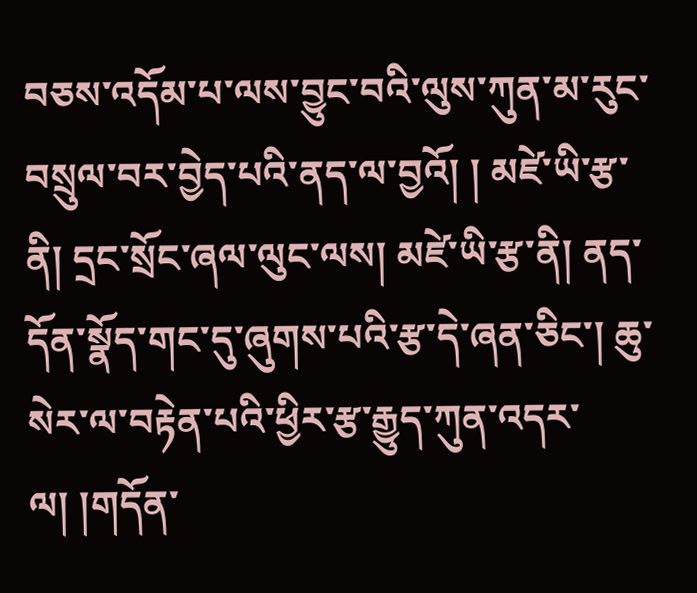བཅས་འདོམ་པ་ལས་བྱུང་བའི་ལུས་ཀུན་མ་རུང་བསྲུལ་བར་བྱེད་པའི་ནད་ལ་བྱའོ། ། མཛེ་ཡི་རྩ་ནི། དྲང་སྲོང་ཞལ་ལུང་ལས། མཛེ་ཡི་རྩ་ནི། ནད་དོན་སྣོད་གང་དུ་ཞུགས་པའི་རྩ་དེ་ཞན་ཅིང་། ཆུ་སེར་ལ་བརྟེན་པའི་ཕྱིར་རྩ་རྒྱུད་ཀུན་འདར་ལ། །གདོན་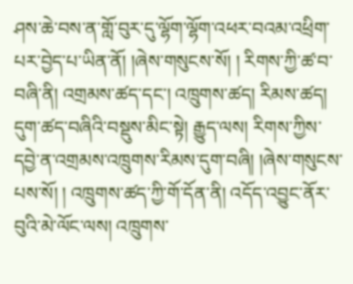ཤས་ཆེ་བས་ན་གློ་བུར་དུ་ལྷོག་ལྷོག་འཕར་བའམ་འཕྲིག་པར་བྱེད་པ་ཡིན་ནོ། །ཞེས་གསུངས་སོ། ། རིགས་ཀྱི་ཚ་བ་བཞི་ནི། འགྲམས་ཚད་དང་། འཁྲུགས་ཚད། རིམས་ཚད། དུག་ཚད་བཞིའི་བསྡུས་མིང་སྟེ། རྒྱུད་ལས། རིགས་ཀྱིས་དབྱེ་ན་འགྲམས་འཁྲུགས་རིམས་དུག་བཞི། །ཞེས་གསུངས་པས་སོ། ། འཁྲུགས་ཚད་ཀྱི་གོ་དོན་ནི། འདོད་འབྱུང་ནོར་བུའི་མེ་ལོང་ལས། འཁྲུགས་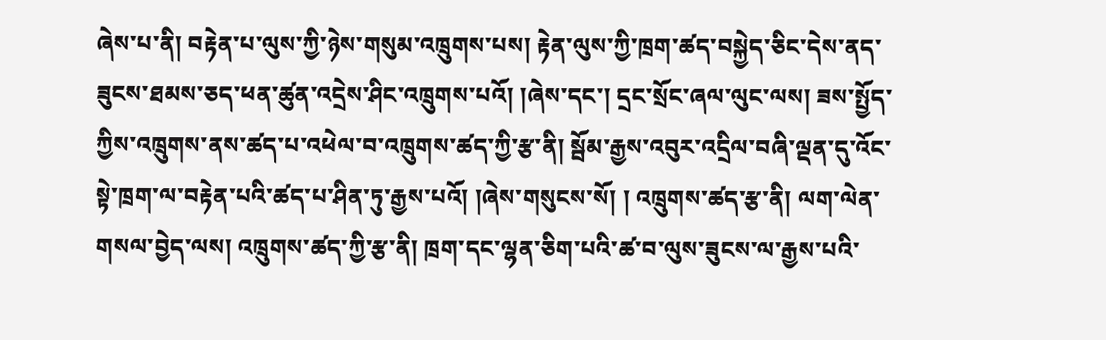ཞེས་པ་ནི། བརྟེན་པ་ལུས་ཀྱི་ཉེས་གསུམ་འཁྲུགས་པས། རྟེན་ལུས་ཀྱི་ཁྲག་ཚད་བསྐྱེད་ཅིང་དེས་ནད་ཟུངས་ཐམས་ཅད་ཕན་ཚུན་འདྲེས་ཤིང་འཁྲུགས་པའོ། །ཞེས་དང་། དྲང་སྲོང་ཞལ་ལུང་ལས། ཟས་སྤྱོད་ཀྱིས་འཁྲུགས་ནས་ཚད་པ་འཕེལ་བ་འཁྲུགས་ཚད་ཀྱི་རྩ་ནི། སྦོམ་རྒྱས་འབུར་འདྲིལ་བཞི་ལྡན་དུ་འོང་སྟེ་ཁྲག་ལ་བརྟེན་པའི་ཚད་པ་ཤིན་ཏུ་རྒྱས་པའོ། །ཞེས་གསུངས་སོ། ། འཁྲུགས་ཚད་རྩ་ནི། ལག་ལེན་གསལ་བྱེད་ལས། འཁྲུགས་ཚད་ཀྱི་རྩ་ནི། ཁྲག་དང་ལྷན་ཅིག་པའི་ཚ་བ་ལུས་ཟུངས་ལ་རྒྱས་པའི་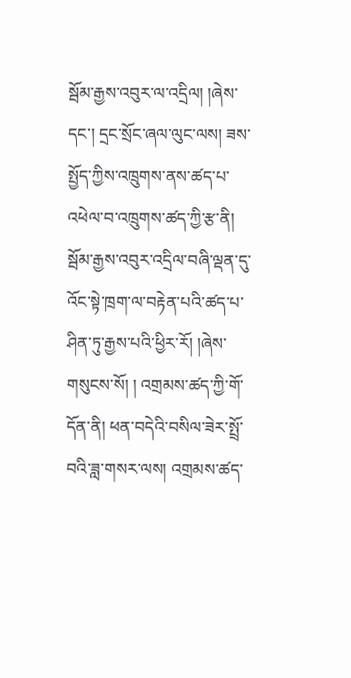སྦོམ་རྒྱས་འབུར་ལ་འདྲིལ། །ཞེས་དང་། དྲང་སྲོང་ཞལ་ལུང་ལས། ཟས་སྤྱོད་ཀྱིས་འཁྲུགས་ནས་ཚད་པ་འཕེལ་བ་འཁྲུགས་ཚད་ཀྱི་རྩ་ནི། སྦོམ་རྒྱས་འབུར་འདྲིལ་བཞི་ལྡན་དུ་འོང་སྟེ་ཁྲག་ལ་བརྟེན་པའི་ཚད་པ་ཤིན་ཏུ་རྒྱས་པའི་ཕྱིར་རོ། །ཞེས་གསུངས་སོ། ། འགྲམས་ཚད་ཀྱི་གོ་དོན་ནི། ཕན་བདེའི་བསིལ་ཟེར་སྤྲོ་བའི་ཟླ་གསར་ལས། འགྲམས་ཚད་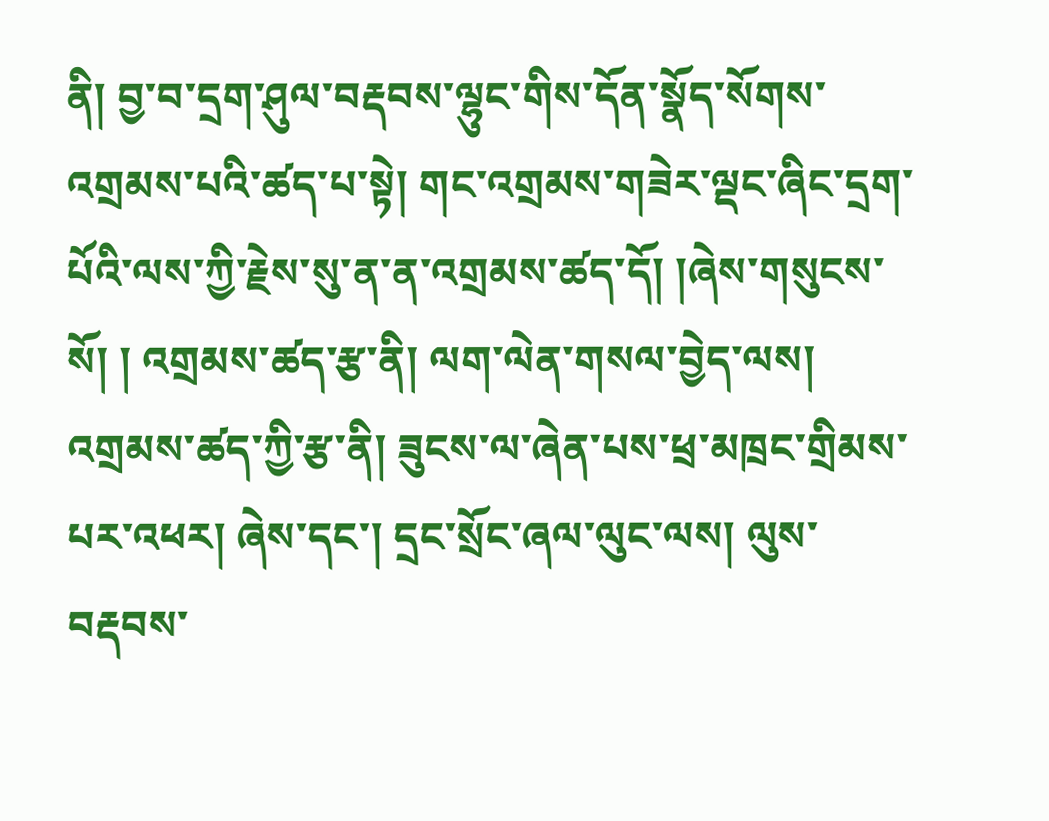ནི། བྱ་བ་དྲག་ཤུལ་བརྡབས་ལྷུང་གིས་དོན་སྣོད་སོགས་འགྲམས་པའི་ཚད་པ་སྟེ། གང་འགྲམས་གཟེར་ལྡང་ཞིང་དྲག་པོའི་ལས་ཀྱི་རྗེས་སུ་ན་ན་འགྲམས་ཚད་དོ། །ཞེས་གསུངས་སོ། ། འགྲམས་ཚད་རྩ་ནི། ལག་ལེན་གསལ་བྱེད་ལས། འགྲམས་ཚད་ཀྱི་རྩ་ནི། ཟུངས་ལ་ཞེན་པས་ཕྲ་མཁྲང་གྲིམས་པར་འཕར། ཞེས་དང་། དྲང་སྲོང་ཞལ་ལུང་ལས། ལུས་བརྡབས་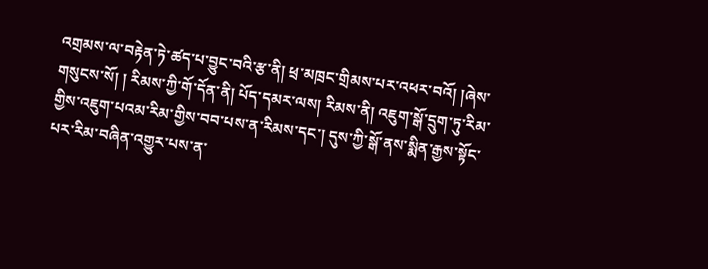འགྲམས་ལ་བརྟེན་ཏེ་ཚད་པ་བྱུང་བའི་རྩ་ནི། ཕྲ་མཁྲང་གྲིམས་པར་འཕར་བའོ། །ཞེས་གསུངས་སོ། ། རིམས་ཀྱི་གོ་དོན་ནི། པོད་དམར་ལས། རིམས་ནི། འཇུག་སྒོ་དྲུག་ཏུ་རིམ་གྱིས་འཇུག་པའམ་རིམ་གྱིས་བབ་པས་ན་རིམས་དང་། དུས་ཀྱི་སྒོ་ནས་སྨིན་རྒྱས་སྟོང་པར་རིམ་བཞིན་འགྱུར་པས་ན་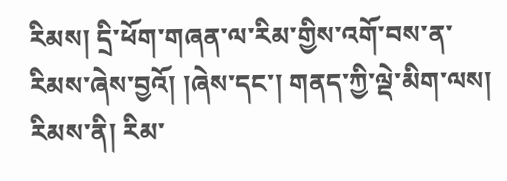རིམས། དྲི་ཕོག་གཞན་ལ་རིམ་གྱིས་འགོ་བས་ན་རིམས་ཞེས་བྱའོ། །ཞེས་དང་། གནད་ཀྱི་ལྡེ་མིག་ལས། རིམས་ནི། རིམ་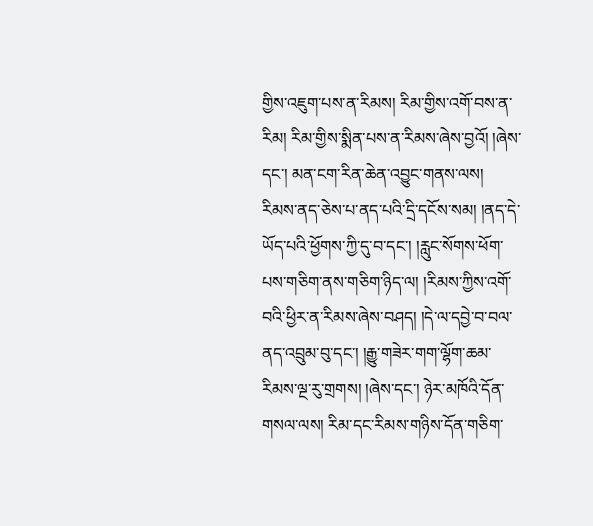གྱིས་འཇུག་པས་ན་རིམས། རིམ་གྱིས་འགོ་བས་ན་རིམ། རིམ་གྱིས་སྨིན་པས་ན་རིམས་ཞེས་བྱའོ། །ཞེས་དང་། མན་ངག་རིན་ཆེན་འབྱུང་གནས་ལས། རིམས་ནད་ཅེས་པ་ནད་པའི་དྲི་དངོས་སམ། །ནད་དེ་ཡོད་པའི་ཕྱོགས་ཀྱི་དུ་བ་དང་། །རླུང་སོགས་ཕོག་པས་གཅིག་ནས་གཅིག་ཉིད་ལ། །རིམས་ཀྱིས་འགོ་བའི་ཕྱིར་ན་རིམས་ཞེས་བཤད། །དེ་ལ་དབྱེ་བ་བལ་ནད་འབྲུམ་བུ་དང་། །རྒྱུ་གཟེར་གག་ལྷོག་ཆམ་རིམས་ལྔ་རུ་གྲགས། །ཞེས་དང་། ཉེར་མཁོའི་དོན་གསལ་ལས། རིམ་དང་རིམས་གཉིས་དོན་གཅིག་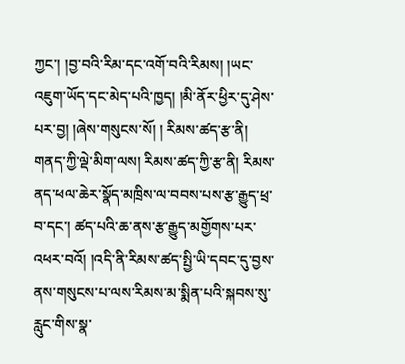ཀྱང་། །བྱ་བའི་རིམ་དང་འགོ་བའི་རིམས། །ཡང་འཇུག་ཡོད་དང་མེད་པའི་ཁྱད། །མི་ནོར་ཕྱིར་དུ་ཤེས་པར་བྱ། །ཞེས་གསུངས་སོ། ། རིམས་ཚད་རྩ་ནི། གནད་ཀྱི་ལྡེ་མིག་ལས། རིམས་ཚད་ཀྱི་རྩ་ནི། རིམས་ནད་ཕལ་ཆེར་སྣོད་མཁྲིས་ལ་བབས་པས་རྩ་རྒྱུད་ཕྲ་བ་དང་། ཚད་པའི་ཆ་ནས་རྩ་རྒྱུད་མགྱོགས་པར་འཕར་བའོ། །འདི་ནི་རིམས་ཚད་སྤྱི་ཡི་དབང་དུ་བྱས་ནས་གསུངས་པ་ལས་རིམས་མ་སྨིན་པའི་སྐབས་སུ་རླུང་གིས་སྣ་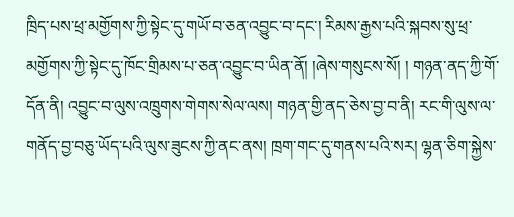ཁྲིད་པས་ཕྲ་མགྱོགས་ཀྱི་སྟེང་དུ་གཡོ་བ་ཅན་འབྱུང་བ་དང་། རིམས་རྒྱས་པའི་སྐབས་སུ་ཕྲ་མགྱོགས་ཀྱི་སྟེང་དུ་ཁོང་གྲིམས་པ་ཅན་འབྱུང་བ་ཡིན་ནོ། །ཞེས་གསུངས་སོ། ། གཉན་ནད་ཀྱི་གོ་དོན་ནི། འབྱུང་བ་ལུས་འཁྲུགས་གེགས་སེལ་ལས། གཉན་གྱི་ནད་ཅེས་བྱ་བ་ནི། རང་གི་ལུས་ལ་གནོད་བྱ་བཅུ་ཡོད་པའི་ལུས་ཟུངས་ཀྱི་ནང་ནས། ཁྲག་གང་དུ་གནས་པའི་སར། ལྷན་ཅིག་སྐྱེས་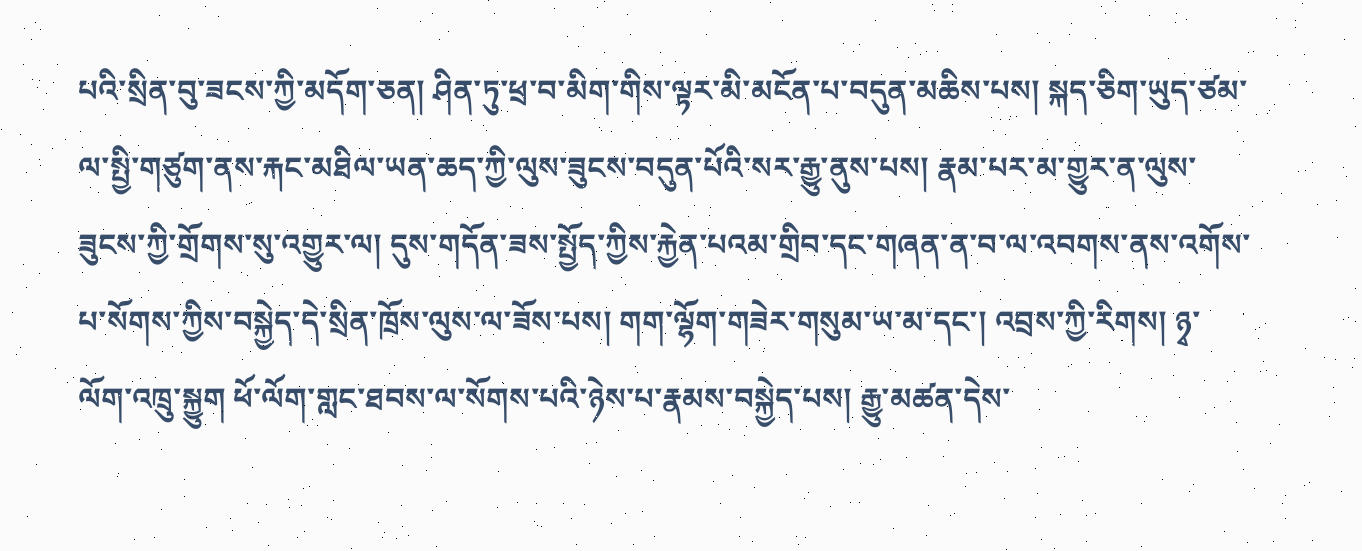པའི་སྲིན་བུ་ཟངས་ཀྱི་མདོག་ཅན། ཤིན་ཏུ་ཕྲ་བ་མིག་གིས་ལྟར་མི་མངོན་པ་བདུན་མཆིས་པས། སྐད་ཅིག་ཡུད་ཙམ་ལ་སྤྱི་གཙུག་ནས་རྐང་མཐིལ་ཡན་ཆད་ཀྱི་ལུས་ཟུངས་བདུན་པོའི་སར་རྒྱུ་ནུས་པས། རྣམ་པར་མ་གྱུར་ན་ལུས་ཟུངས་ཀྱི་གྲོགས་སུ་འགྱུར་ལ། དུས་གདོན་ཟས་སྤྱོད་ཀྱིས་རྐྱེན་པའམ་གྲིབ་དང་གཞན་ན་བ་ལ་འབགས་ནས་འགོས་པ་སོགས་ཀྱིས་བསྐྱེད་དེ་སྲིན་ཁྲོས་ལུས་ལ་ཟོས་པས། གག་ལྷོག་གཟེར་གསུམ་ཡ་མ་དང་། འབྲས་ཀྱི་རིགས། ཉྭ་ལོག་འཁྲུ་སྐྱུག ཕོ་ལོག་གླང་ཐབས་ལ་སོགས་པའི་ཉེས་པ་རྣམས་བསྐྱེད་པས། རྒྱུ་མཚན་དེས་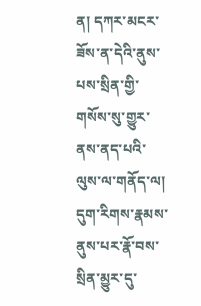ན། དཀར་མངར་ཟོས་ན་དེའི་ནུས་པས་སྲིན་གྱི་གསོས་སུ་གྱུར་ནས་ནད་པའི་ལུས་ལ་གནོད་ལ། དུག་རིགས་རྣམས་ནུས་པར་རྣོ་བས་སྲིན་མྱུར་དུ་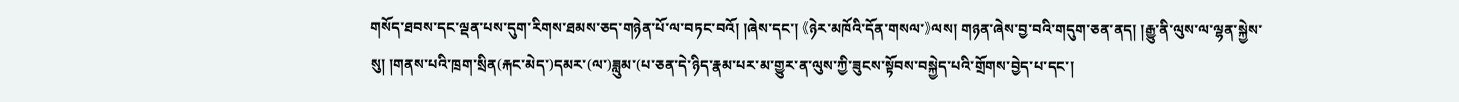གསོད་ཐབས་དང་ལྡན་པས་དུག་རིགས་ཐམས་ཅད་གཉེན་པོ་ལ་བཏང་བའོ། །ཞེས་དང་། 《ཉེར་མཁོའི་དོན་གསལ་》ལས། གཉན་ཞེས་བྱ་བའི་གདུག་ཅན་ནད། །རྒྱུ་ནི་ལུས་ལ་ལྷན་སྐྱེས་སུ། །གནས་པའི་ཁྲག་སྲིན(རྐང་མེད་)དམར་(ལ་)ཟླུམ་(པ་ཅན་དེ་ཉིད་རྣམ་པར་མ་གྱུར་ན་ལུས་ཀྱི་ཟུངས་སྟོབས་བསྐྱེད་པའི་གྲོགས་བྱེད་པ་དང་།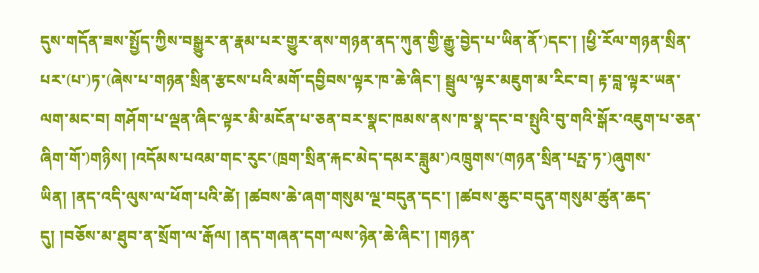དུས་གདོན་ཟས་སྤྱོད་ཀྱིས་བསྒྱུར་ན་རྣམ་པར་གྱུར་ནས་གཉན་ནད་ཀུན་གྱི་རྒྱུ་བྱེད་པ་ཡིན་ནོ་)དང་། །ཕྱི་རོལ་གཉན་སྲིན་པར་(པ་)ཏ་(ཞེས་པ་གཉན་སྲིན་རྩངས་པའི་མགོ་དབྱིབས་ལྟར་ཁ་ཆེ་ཞིང་། སྦྲུལ་ལྟར་མཇུག་མ་རིང་བ། རྟ་བླ་ལྟར་ཡན་ལག་མང་བ། གཤོག་པ་ལྡན་ཞིང་ལྟར་མི་མངོན་པ་ཅན་བར་སྣང་ཁམས་ནས་ཁ་སྣ་དང་བ་སྤུའི་བུ་གའི་སྒོར་འཇུག་པ་ཅན་ཞིག་གོ་)གཉིས། །འདོམས་པའམ་གང་རུང་(ཁྲག་སྲིན་རྐང་མེད་དམར་ཟླུམ་)འཁྲུགས་(གཉན་སྲིན་པཪྤ་ཏ་)ཞུགས་ཡིན། །ནད་འདི་ལུས་ལ་ཕོག་པའི་ཚེ། །ཚབས་ཆེ་ཞག་གསུམ་ལྔ་བདུན་དང་། །ཚབས་ཆུང་བདུན་གསུམ་ཚུན་ཆད་དུ། །བཅོས་མ་ཐུབ་ན་སྲོག་ལ་རྒོལ། །ནད་གཞན་དག་ལས་ཉེན་ཆེ་ཞིང་། །གཉན་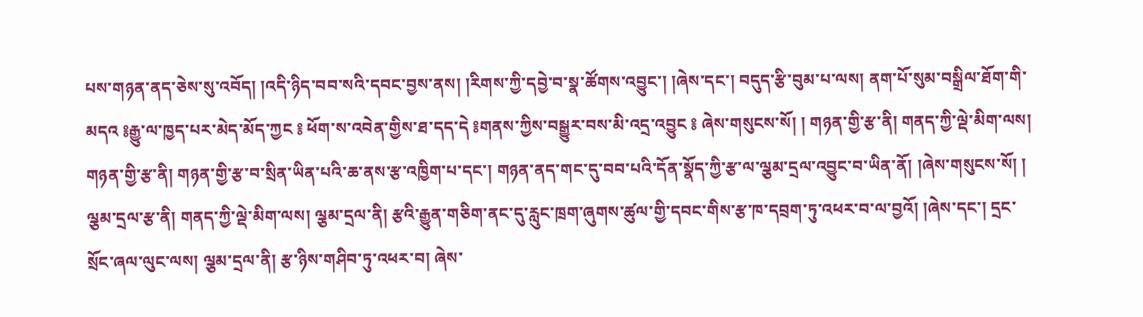པས་གཉན་ནད་ཅེས་སུ་འབོད། །འདི་ཉིད་བབ་སའི་དབང་བྱས་ནས། །རིགས་ཀྱི་དབྱེ་བ་སྣ་ཚོགས་འབྱུང་། །ཞེས་དང་། བདུད་རྩི་བུམ་པ་ལས། ནག་པོ་སུམ་བསྒྲིལ་ཐོག་གི་མདའ ༔རྒྱུ་ལ་ཁྱད་པར་མེད་མོད་ཀྱང ༔ ཕོག་ས་འབེན་གྱིས་ཐ་དད་དེ ༔གནས་ཀྱིས་བསྒྱུར་བས་མི་འདྲ་འབྱུང ༔ ཞེས་གསུངས་སོ། ། གཉན་གྱི་རྩ་ནི། གནད་ཀྱི་ལྡེ་མིག་ལས། གཉན་གྱི་རྩ་ནི། གཉན་གྱི་རྩ་བ་སྲིན་ཡིན་པའི་ཆ་ནས་རྩ་འཁྱིག་པ་དང་། གཉན་ནད་གང་དུ་བབ་པའི་དོན་སྣོད་ཀྱི་རྩ་ལ་ལྕམ་དྲལ་འབྱུང་བ་ཡིན་ནོ། །ཞེས་གསུངས་སོ། ། ལྕམ་དྲལ་རྩ་ནི། གནད་ཀྱི་ལྡེ་མིག་ལས། ལྕམ་དྲལ་ནི། རྩའི་རྒྱུན་གཅིག་ནང་དུ་རླུང་ཁྲག་ཞུགས་ཚུལ་གྱི་དབང་གིས་རྩ་ཁ་དབྲག་ཏུ་འཕར་བ་ལ་བྱའོ། །ཞེས་དང་། དྲང་སྲོང་ཞལ་ལུང་ལས། ལྕམ་དྲལ་ནི། རྩ་ཉིས་གཤིབ་ཏུ་འཕར་བ། ཞེས་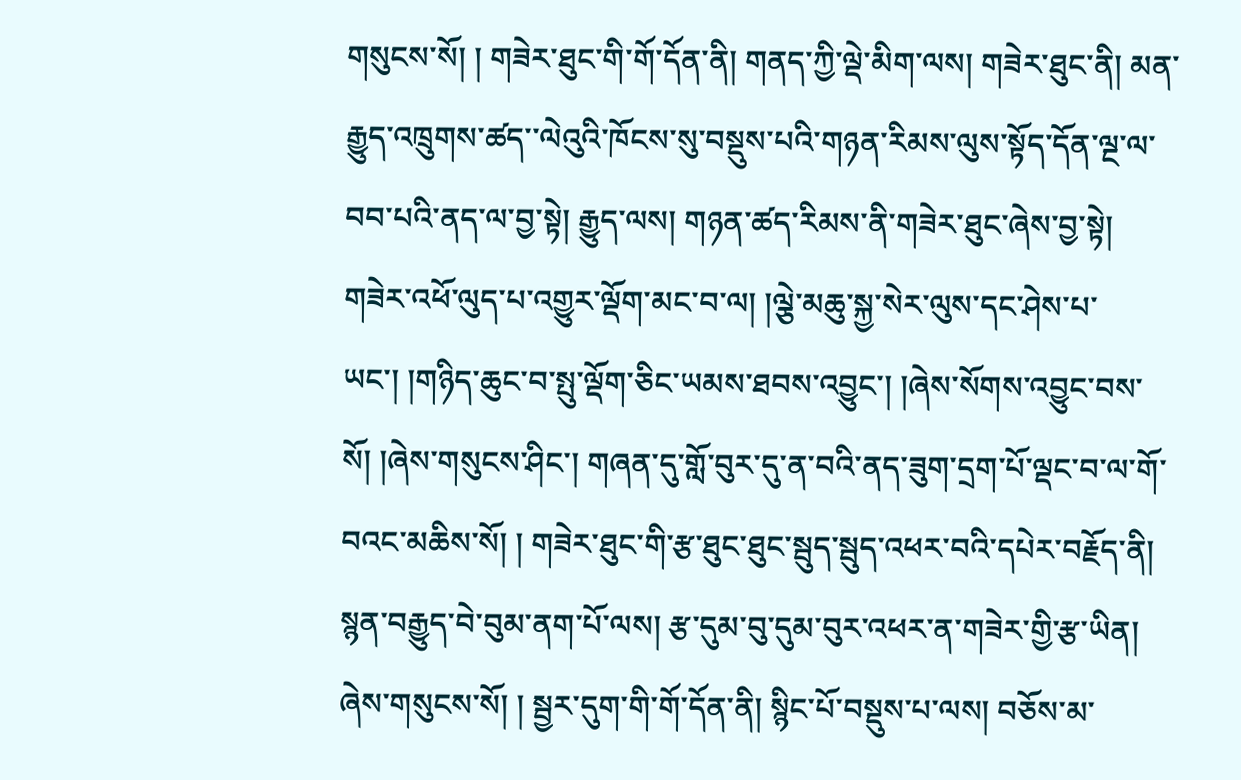གསུངས་སོ། ། གཟེར་ཐུང་གི་གོ་དོན་ནི། གནད་ཀྱི་ལྡེ་མིག་ལས། གཟེར་ཐུང་ནི། མན་རྒྱུད་འཁྲུགས་ཚད་་ལེའུའི་ཁོངས་སུ་བསྡུས་པའི་གཉན་རིམས་ལུས་སྟོད་དོན་ལྔ་ལ་བབ་པའི་ནད་ལ་བྱ་སྟེ། རྒྱུད་ལས། གཉན་ཚད་རིམས་ནི་གཟེར་ཐུང་ཞེས་བྱ་སྟེ། གཟེར་འཕོ་ལུད་པ་འགྱུར་ལྡོག་མང་བ་ལ། །ལྕེ་མཆུ་སྐྱ་སེར་ལུས་དང་ཤེས་པ་ཡང་། །གཉིད་ཆུང་བ་སྤུ་ལྡོག་ཅིང་ཡམས་ཐབས་འབྱུང་། །ཞེས་སོགས་འབྱུང་བས་སོ། །ཞེས་གསུངས་ཤིང་། གཞན་དུ་གློ་བུར་དུ་ན་བའི་ནད་ཟུག་དྲག་པོ་ལྡང་བ་ལ་གོ་བའང་མཆིས་སོ། ། གཟེར་ཐུང་གི་རྩ་ཐུང་ཐུང་སྦུད་སྦུད་འཕར་བའི་དཔེར་བརྗོད་ནི། སྙན་བརྒྱུད་བེ་བུམ་ནག་པོ་ལས། རྩ་དུམ་བུ་དུམ་བུར་འཕར་ན་གཟེར་གྱི་རྩ་ཡིན། ཞེས་གསུངས་སོ། ། སྦྱར་དུག་གི་གོ་དོན་ནི། སྙིང་པོ་བསྡུས་པ་ལས། བཅོས་མ་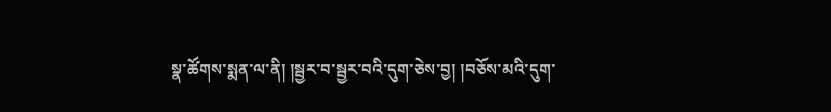སྣ་ཚོགས་སྨན་ལ་ནི། །སྦྱར་བ་སྦྱར་བའི་དུག་ཅེས་བྱ། །བཅོས་མའི་དུག་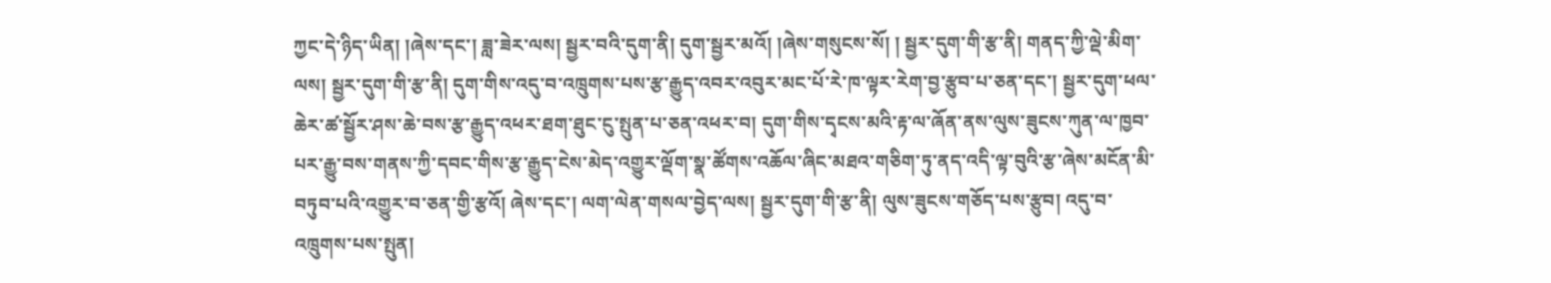ཀྱང་དེ་ཉིད་ཡིན། །ཞེས་དང་། ཟླ་ཟེར་ལས། སྦྱར་བའི་དུག་ནི། དུག་སྦྱར་མའོ། །ཞེས་གསུངས་སོ། ། སྦྱར་དུག་གི་རྩ་ནི། གནད་ཀྱི་ལྡེ་མིག་ལས། སྦྱར་དུག་གི་རྩ་ནི། དུག་གིས་འདུ་བ་འཁྲུགས་པས་རྩ་རྒྱུད་འབར་འབུར་མང་པོ་རེ་ཁ་ལྟར་རེག་བྱ་རྩུབ་པ་ཅན་དང་། སྦྱར་དུག་ཕལ་ཆེར་ཚ་སྦྱོར་ཤས་ཆེ་བས་རྩ་རྒྱུད་འཕར་ཐག་ཐུང་ངུ་སྤུན་པ་ཅན་འཕར་བ། དུག་གིས་དྭངས་མའི་རྟ་ལ་ཞོན་ནས་ལུས་ཟུངས་ཀུན་ལ་ཁྱབ་པར་རྒྱུ་བས་གནས་ཀྱི་དབང་གིས་རྩ་རྒྱུད་ངེས་མེད་འགྱུར་ལྡོག་སྣ་ཚོགས་འཆོལ་ཞིང་མཐའ་གཅིག་ཏུ་ནད་འདི་ལྟ་བུའི་རྩ་ཞེས་མངོན་མི་བཏུབ་པའི་འགྱུར་བ་ཅན་གྱི་རྩའོ། ཞེས་དང་། ལག་ལེན་གསལ་བྱེད་ལས། སྦྱར་དུག་གི་རྩ་ནི། ལུས་ཟུངས་གཅོད་པས་རྩུབ། འདུ་བ་འཁྲུགས་པས་སྤུན།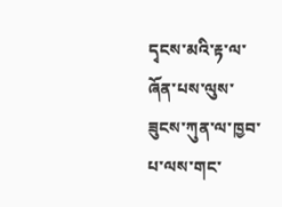དྭངས་མའི་རྟ་ལ་ཞོན་པས་ལུས་ཟུངས་ཀུན་ལ་ཁྱབ་པ་ལས་གང་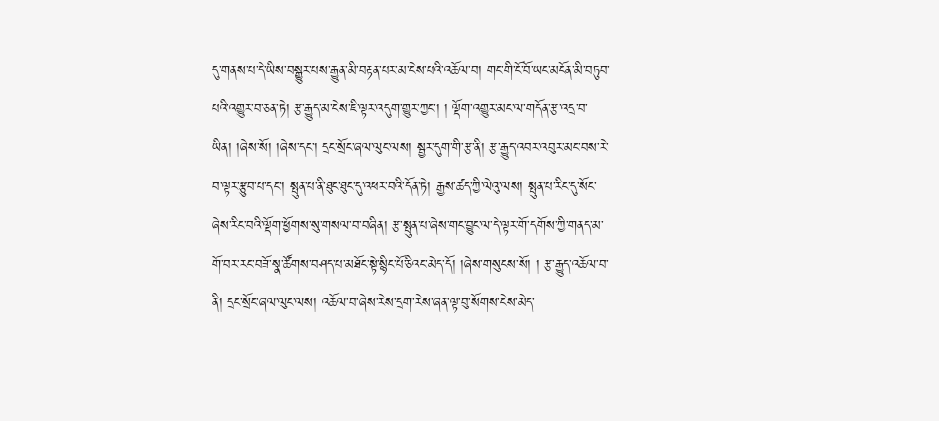དུ་གནས་པ་དེ་ཡིས་བསྒྱུར་པས་རྒྱུན་མི་བརྟན་པར་མ་ངེས་པའི་འཆོལ་བ། གང་གི་ངོ་བོ་ཡང་མངོན་མི་བཏུབ་པའི་འགྱུར་བ་ཅན་ཏེ། རྩ་རྒྱུད་མ་ངེས་ཇི་ལྟར་འདུག་གྱུར་ཀྱང་། ། ལྡོག་འགྱུར་མང་ལ་གདོན་རྩ་འདྲ་བ་ཡིན། །ཞེས་སོ། །ཞེས་དང་། དྲང་སྲོང་ཞལ་ལུང་ལས། སྦྱར་དུག་གི་རྩ་ནི། རྩ་རྒྱུད་འབར་འབུར་མང་བས་རེ་བ་ལྟར་རྩུབ་པ་དང་། སྤུན་པ་ནི་ཐུང་ཐུང་དུ་འཕར་བའི་དོན་ཏེ། རྒྱས་ཚད་ཀྱི་ལེའུ་ལས། སྤུན་པ་རིང་དུ་སོང་ཞེས་རིང་བའི་ལྡོག་ཕྱོགས་སུ་གསལ་བ་བཞིན། རྩ་སྤུན་པ་ཞེས་གང་བྱུང་ལ་དེ་ལྟར་གོ་དགོས་ཀྱི་གནད་མ་གོ་བར་རང་བཟོ་སྣ་ཚོགས་བཤད་པ་མཐོང་སྟེ་སྙིང་པོ་ཅིའང་མེད་དོ། །ཞེས་གསུངས་སོ། ། རྩ་རྒྱུད་འཆོལ་བ་ནི། དྲང་སྲོང་ཞལ་ལུང་ལས། འཆོལ་བ་ཞེས་རེས་དྲག་རེས་ཞན་ལྟ་བུ་སོགས་ངེས་མེད་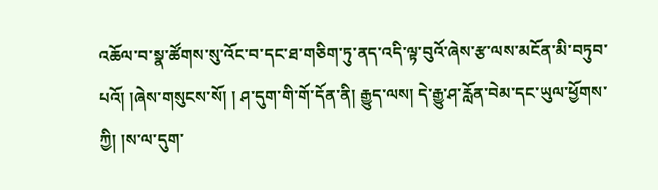འཆོལ་བ་སྣ་ཚོགས་སུ་འོང་བ་དང་ཐ་གཅིག་ཏུ་ནད་འདི་ལྟ་བུའོ་ཞེས་རྩ་ལས་མངོན་མི་བཏུབ་པའོ། །ཞེས་གསུངས་སོ། ། ཤ་དུག་གི་གོ་དོན་ནི། རྒྱུད་ལས། དེ་རྒྱུ་ཤ་རློན་བེམ་དང་ཡུལ་ཕྱོགས་ཀྱི། །ས་ལ་དུག་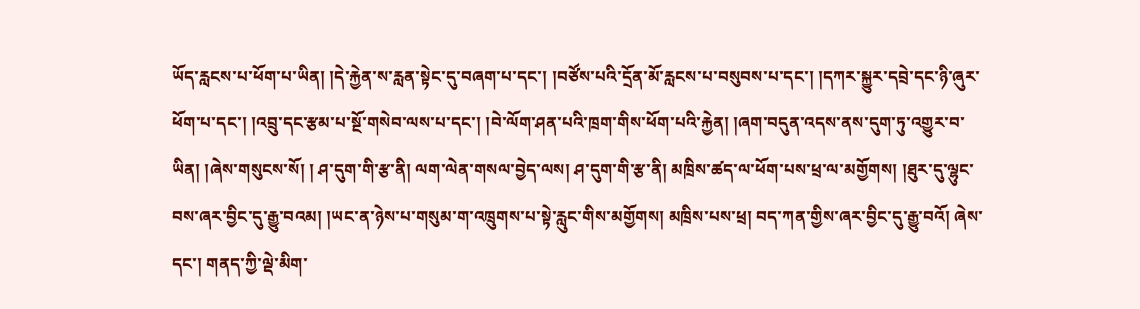ཡོད་རླངས་པ་ཕོག་པ་ཡིན། །དེ་རྐྱེན་ས་རླན་སྟེང་དུ་བཞག་པ་དང་། །བཙོས་པའི་དྲོན་མོ་རླངས་པ་བསུབས་པ་དང་། །དཀར་སྐྱུར་དབྲེ་དང་ཉི་ཞུར་ཕོག་པ་དང་། །འབྲུ་དང་རྩམ་པ་སྔོ་གསེབ་ལས་པ་དང་། །བེ་ལོག་ཤན་པའི་ཁྲག་གིས་ཕོག་པའི་རྐྱེན། །ཞག་བདུན་འདས་ནས་དུག་ཏུ་འགྱུར་བ་ཡིན། །ཞེས་གསུངས་སོ། ། ཤ་དུག་གི་རྩ་ནི། ལག་ལེན་གསལ་བྱེད་ལས། ཤ་དུག་གི་རྩ་ནི། མཁྲིས་ཚད་ལ་ཕོག་པས་ཕྲ་ལ་མགྱོགས། །ཐུར་དུ་ལྷུང་བས་ཞར་བྱིང་དུ་རྒྱུ་བའམ། །ཡང་ན་ཉེས་པ་གསུམ་ག་འཁྲུགས་པ་སྟེ་རླུང་གིས་མགྱོགས། མཁྲིས་པས་ཕྲ། བད་ཀན་གྱིས་ཞར་བྱིང་དུ་རྒྱུ་བའོ། ཞེས་དང་། གནད་ཀྱི་ལྡེ་མིག་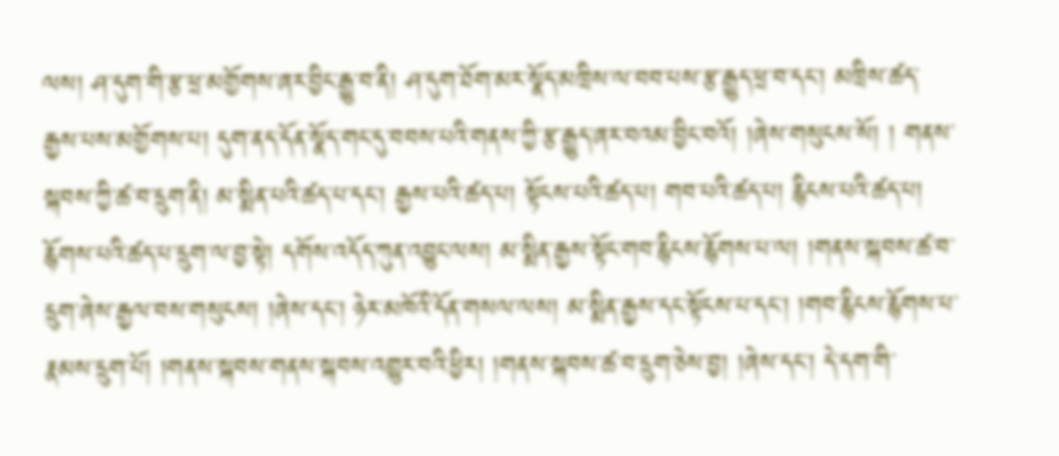ལས། ཤ་དུག་གི་རྩ་ཕྲ་མགྱོགས་ཞར་བྱིང་རྒྱུ་བ་ནི། ཤ་དུག་ཐོག་མར་སྣོད་མཁྲིས་ལ་བབ་པས་རྩ་རྒྱུད་ཕྲ་བ་དང་། མཁྲིས་ཚད་རྒྱས་པས་མགྱོགས་པ། དུག་ནད་དོན་སྣོད་གང་དུ་བབས་པའི་གནས་ཀྱི་རྩ་རྒྱུད་ཞར་བའམ་བྱིང་བའོ། །ཞེས་གསུངས་སོ། ། གནས་སྐབས་ཀྱི་ཚ་བ་དྲུག་ནི། མ་སྨིན་པའི་ཚད་པ་དང་། རྒྱས་པའི་ཚད་པ། སྟོངས་པའི་ཚད་པ། གབ་པའི་ཚད་པ། རྙིངས་པའི་ཚད་པ། རྙོགས་པའི་ཚད་པ་དྲུག་ལ་བྱ་སྟེ། དགོས་འདོད་ཀུན་འབྱུང་ལས། མ་སྨིན་རྒྱས་སྟོང་གབ་རྙིངས་རྙོགས་པ་ལ། །གནས་སྐབས་ཚ་བ་དྲུག་ཞེས་རྒྱལ་བས་གསུངས། །ཞེས་དང་། ཉེར་མཁོའི་དོན་གསལ་ལས། མ་སྨིན་རྒྱས་དང་སྟོངས་པ་དང་། །གབ་རྙིངས་རྙོགས་པ་རྣམས་དྲུག་པོ། །གནས་སྐབས་གནས་སྐབས་འགྱུར་བའི་ཕྱིར། །གནས་སྐབས་ཚ་བ་དྲུག་ཅེས་བྱ། །ཞེས་དང་། དེ་དག་གི་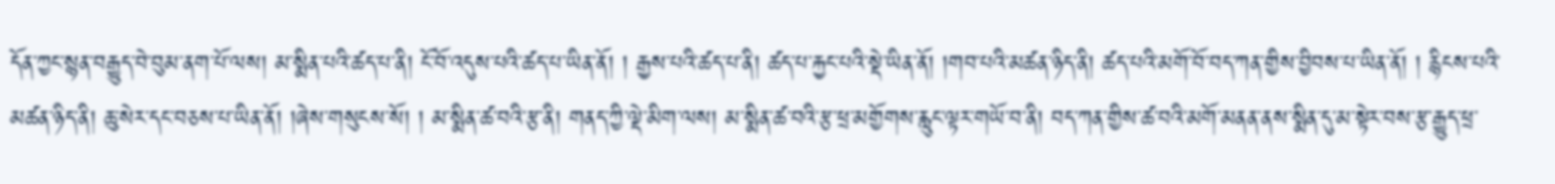དོན་ཀྱང་སྙན་བརྒྱུད་བེ་བུམ་ནག་པོ་ལས། མ་སྨིན་པའི་ཚད་པ་ནི། ངོ་བོ་འདུས་པའི་ཚད་པ་ཡིན་ནོ། ། རྒྱས་པའི་ཚད་པ་ནི། ཚད་པ་རྐྱང་པའི་སྡེ་ཡིན་ནོ། །གབ་པའི་མཚན་ཉིད་ནི། ཚད་པའི་མགོ་བོ་བད་ཀན་གྱིས་བྱིབས་པ་ཡིན་ནོ། ། རྙིངས་པའི་མཚན་ཉིད་ནི། ཆུ་སེར་དང་བཅས་པ་ཡིན་ནོ། །ཞེས་གསུངས་སོ། ། མ་སྨིན་ཚ་བའི་རྩ་ནི། གནད་ཀྱི་ལྡེ་མིག་ལས། མ་སྨིན་ཚ་བའི་རྩ་ཕྲ་མགྱོགས་རླུང་ལྟར་གཡོ་བ་ནི། བད་ཀན་གྱིས་ཚ་བའི་མགོ་མནན་ནས་སྨིན་དུ་མ་སྟེར་བས་རྩ་རྒྱུད་ཕྲ་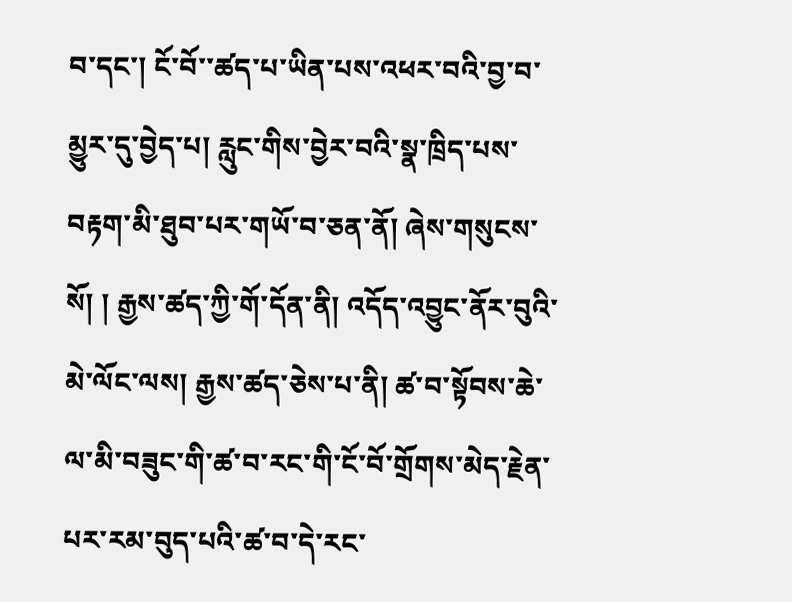བ་དང་། ངོ་བོ་་ཚད་པ་ཡིན་པས་འཕར་བའི་བྱ་བ་མྱུར་དུ་བྱེད་པ། རླུང་གིས་བྱེར་བའི་སྣ་ཁྲིད་པས་བརྟག་མི་ཐུབ་པར་གཡོ་བ་ཅན་ནོ། ཞེས་གསུངས་སོ། ། རྒྱས་ཚད་ཀྱི་གོ་དོན་ནི། འདོད་འབྱུང་ནོར་བུའི་མེ་ལོང་ལས། རྒྱས་ཚད་ཅེས་པ་ནི། ཚ་བ་སྟོབས་ཆེ་ལ་མི་བཟུང་གི་ཚ་བ་རང་གི་ངོ་བོ་གྲོགས་མེད་རྗེན་པར་རམ་བུད་པའི་ཚ་བ་དེ་རང་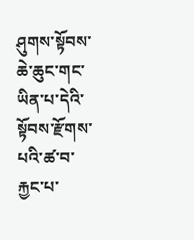ཤུགས་སྟོབས་ཆེ་ཆུང་གང་ཡིན་པ་དེའི་སྟོབས་རྫོགས་པའི་ཚ་བ་རྐྱང་པ་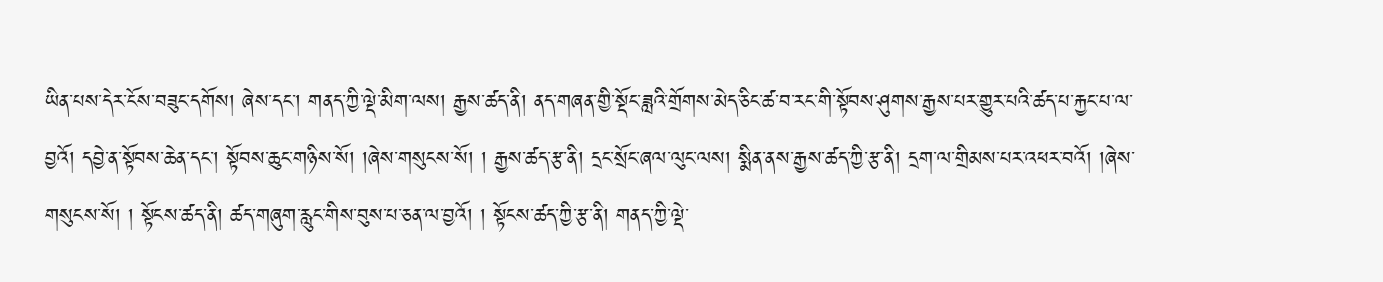ཡིན་པས་དེར་ངོས་བཟུང་དགོས། ཞེས་དང་། གནད་ཀྱི་ལྡེ་མིག་ལས། རྒྱས་ཚད་ནི། ནད་གཞན་གྱི་སྡོང་ཟླའི་གྲོགས་མེད་ཅིང་ཚ་བ་རང་གི་སྟོབས་ཤུགས་རྒྱས་པར་གྱུར་པའི་ཚད་པ་རྐྱང་པ་ལ་བྱའོ། དབྱེ་ན་སྟོབས་ཆེན་དང་། སྟོབས་ཆུང་གཉིས་སོ། །ཞེས་གསུངས་སོ། ། རྒྱས་ཚད་རྩ་ནི། དྲང་སྲོང་ཞལ་ལུང་ལས། སྨིན་ནས་རྒྱས་ཚད་ཀྱི་རྩ་ནི། དྲག་ལ་གྲིམས་པར་འཕར་བའོ། །ཞེས་གསུངས་སོ། ། སྟོངས་ཚད་ནི། ཚད་གཞུག་རླུང་གིས་བུས་པ་ཅན་ལ་བྱའོ། ། སྟོངས་ཚད་ཀྱི་རྩ་ནི། གནད་ཀྱི་ལྡེ་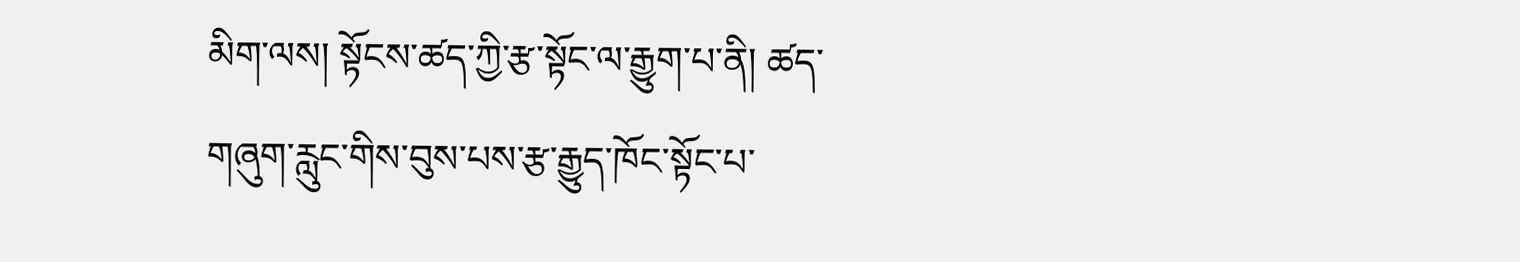མིག་ལས། སྟོངས་ཚད་ཀྱི་རྩ་སྟོང་ལ་རྒྱུག་པ་ནི། ཚད་གཞུག་རླུང་གིས་བུས་པས་རྩ་རྒྱུད་ཁོང་སྟོང་པ་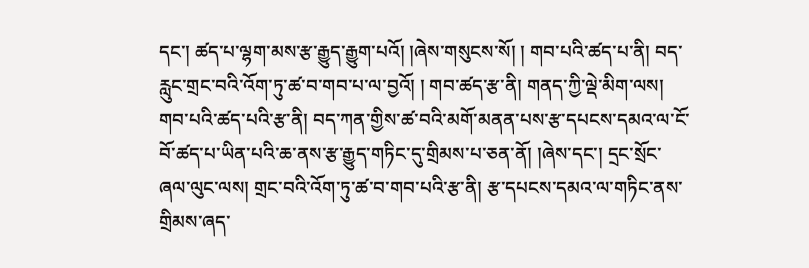དང་། ཚད་པ་ལྷག་མས་རྩ་རྒྱུད་རྒྱུག་པའོ། །ཞེས་གསུངས་སོ། ། གབ་པའི་ཚད་པ་ནི། བད་རླུང་གྲང་བའི་འོག་ཏུ་ཚ་བ་གབ་པ་ལ་བྱའོ། ། གབ་ཚད་རྩ་ནི། གནད་ཀྱི་ལྡེ་མིག་ལས། གབ་པའི་ཚད་པའི་རྩ་ནི། བད་ཀན་གྱིས་ཚ་བའི་མགོ་མནན་པས་རྩ་དཔངས་དམའ་ལ་ངོ་བོ་ཚད་པ་ཡིན་པའི་ཆ་ནས་རྩ་རྒྱུད་གཏིང་དུ་གྲིམས་པ་ཅན་ནོ། །ཞེས་དང་། དྲང་སྲོང་ཞལ་ལུང་ལས། གྲང་བའི་འོག་ཏུ་ཚ་བ་གབ་པའི་རྩ་ནི། རྩ་དཔངས་དམའ་ལ་གཏིང་ནས་གྲིམས་ཞད་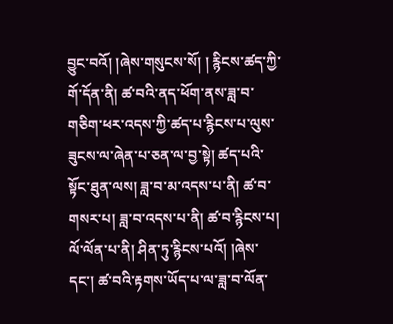བྱུང་བའོ། །ཞེས་གསུངས་སོ། ། རྙིངས་ཚད་ཀྱི་གོ་དོན་ནི། ཚ་བའི་ནད་ཕོག་ནས་ཟླ་བ་གཅིག་ཕར་འདས་ཀྱི་ཚད་པ་རྙིངས་པ་ལུས་ཟུངས་ལ་ཞེན་པ་ཅན་ལ་བྱ་སྟེ། ཚད་པའི་སྟོང་ཐུན་ལས། ཟླ་བ་མ་འདས་པ་ནི། ཚ་བ་གསར་པ། ཟླ་བ་འདས་པ་ནི། ཚ་བ་རྙིངས་པ། ལོ་ལོན་པ་ནི། ཤིན་ཏུ་རྙིངས་པའོ། །ཞེས་དང་། ཚ་བའི་རྟགས་ཡོད་པ་ལ་ཟླ་བ་ལོན་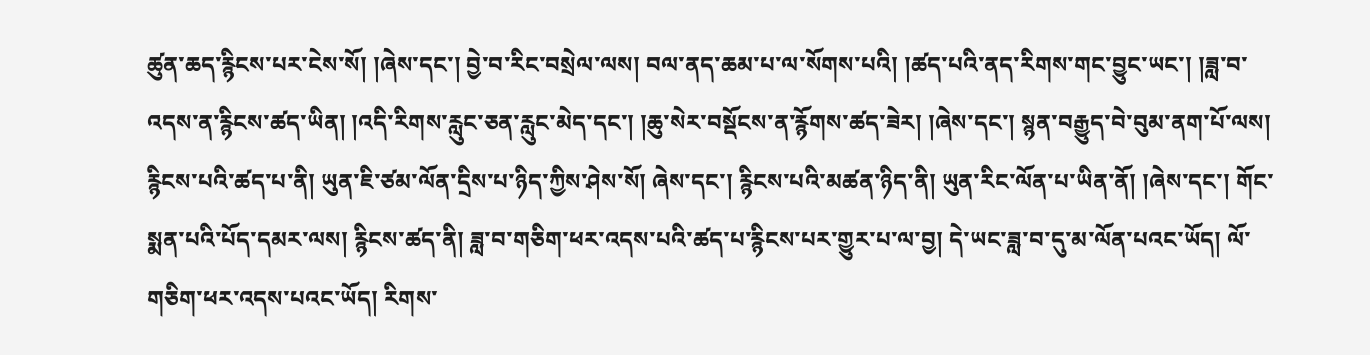ཚུན་ཆད་རྙིངས་པར་ངེས་སོ། །ཞེས་དང་། བྱེ་བ་རིང་བསྲེལ་ལས། བལ་ནད་ཆམ་པ་ལ་སོགས་པའི། །ཚད་པའི་ནད་རིགས་གང་བྱུང་ཡང་། །ཟླ་བ་འདས་ན་རྙིངས་ཚད་ཡིན། །འདི་རིགས་རླུང་ཅན་རླུང་མེད་དང་། །ཆུ་སེར་བསྡོངས་ན་རྙོགས་ཚད་ཟེར། །ཞེས་དང་། སྙན་བརྒྱུད་བེ་བུམ་ནག་པོ་ལས། རྙིངས་པའི་ཚད་པ་ནི། ཡུན་ཇི་ཙམ་ལོན་དྲིས་པ་ཉིད་ཀྱིས་ཤེས་སོ། ཞེས་དང་། རྙིངས་པའི་མཚན་ཉིད་ནི། ཡུན་རིང་ལོན་པ་ཡིན་ནོ། །ཞེས་དང་། གོང་སྨན་པའི་པོད་དམར་ལས། རྙིངས་ཚད་ནི། ཟླ་བ་གཅིག་ཕར་འདས་པའི་ཚད་པ་རྙིངས་པར་གྱུར་པ་ལ་བྱ། དེ་ཡང་ཟླ་བ་དུ་མ་ལོན་པའང་ཡོད། ལོ་གཅིག་ཕར་འདས་པའང་ཡོད། རིགས་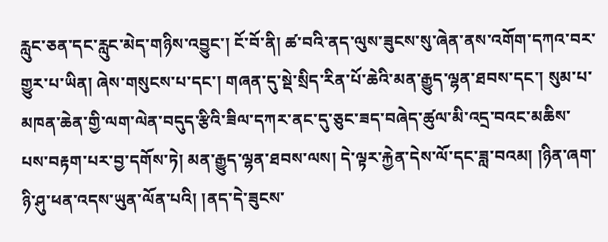རླུང་ཅན་དང་རླུང་མེད་གཉིས་འབྱུང་། ངོ་བོ་ནི། ཚ་བའི་ནད་ལུས་ཟུངས་སུ་ཞེན་ནས་འགོག་དཀའ་བར་གྱུར་པ་ཡིན། ཞེས་གསུངས་པ་དང་། གཞན་དུ་སྡེ་སྲིད་རིན་པོ་ཆེའི་མན་རྒྱུད་ལྷན་ཐབས་དང་། སུམ་པ་མཁན་ཆེན་གྱི་ལག་ལེན་བདུད་རྩིའི་ཟིལ་དཀར་ནང་དུ་ཅུང་ཟད་བཞེད་ཚུལ་མི་འདྲ་བའང་མཆིས་པས་བརྟག་པར་བྱ་དགོས་ཏེ། མན་རྒྱུད་ལྷན་ཐབས་ལས། དེ་ལྟར་རྐྱེན་དེས་ལོ་དང་ཟླ་བའམ། །ཉིན་ཞག་ཉི་ཤུ་ཕན་འདས་ཡུན་ལོན་པའི། །ནད་དེ་ཟུངས་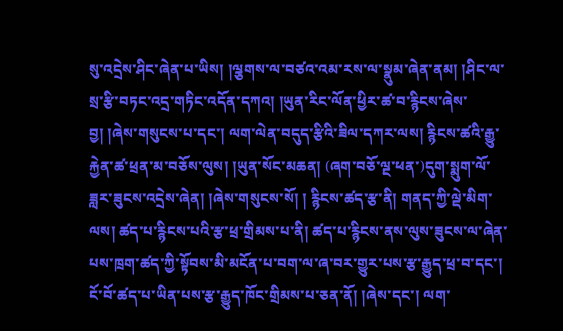སུ་འདྲེས་ཤིང་ཞེན་པ་ཡིས། །ལྕགས་ལ་བཙའ་འམ་རས་ལ་སྣུམ་ཞེན་ནམ། །ཤིང་ལ་སྲ་རྩི་བཏང་འདྲ་གཏིང་འདོན་དཀའ། །ཡུན་རིང་ལོན་ཕྱིར་ཚ་བ་རྙིངས་ཞེས་བྱ། །ཞེས་གསུངས་པ་དང་། ལག་ལེན་བདུད་རྩིའི་ཟིལ་དཀར་ལས། རྙིངས་ཚའི་རྒྱུ་རྐྱེན་ཚ་ཕྲན་མ་བཅོས་ལུས། །ཡུན་སོང་མཆན། (ཞག་བཅོ་ལྔ་ཕན་)དུག་སྨུག་ལོ་ཟླར་ཟུངས་འདྲེས་ཞེན། །ཞེས་གསུངས་སོ། ། རྙིངས་ཚད་རྩ་ནི། གནད་ཀྱི་ལྡེ་མིག་ལས། ཚད་པ་རྙིངས་པའི་རྩ་ཕྲ་གྲིམས་པ་ནི། ཚད་པ་རྙིངས་ནས་ལུས་ཟུངས་ལ་ཞེན་པས་ཁྲག་ཚད་ཀྱི་སྟོབས་མི་མངོན་པ་བག་ལ་ཞ་བར་གྱུར་པས་རྩ་རྒྱུད་ཕྲ་བ་དང་། ངོ་བོ་ཚད་པ་ཡིན་པས་རྩ་རྒྱུད་ཁོང་གྲིམས་པ་ཅན་ནོ། །ཞེས་དང་། ལག་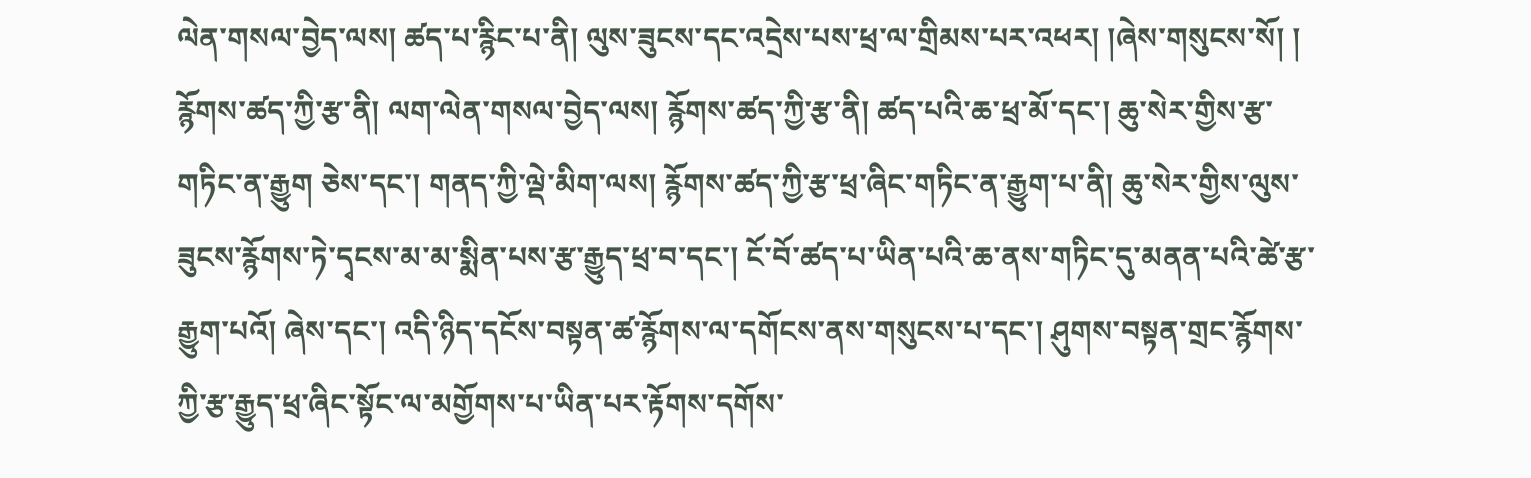ལེན་གསལ་བྱེད་ལས། ཚད་པ་རྙིང་པ་ནི། ལུས་ཟུངས་དང་འདྲེས་པས་ཕྲ་ལ་གྲིམས་པར་འཕར། །ཞེས་གསུངས་སོ། ། རྙོགས་ཚད་ཀྱི་རྩ་ནི། ལག་ལེན་གསལ་བྱེད་ལས། རྙོགས་ཚད་ཀྱི་རྩ་ནི། ཚད་པའི་ཆ་ཕྲ་མོ་དང་། ཆུ་སེར་གྱིས་རྩ་གཏིང་ན་རྒྱུག ཅེས་དང་། གནད་ཀྱི་ལྡེ་མིག་ལས། རྙོགས་ཚད་ཀྱི་རྩ་ཕྲ་ཞིང་གཏིང་ན་རྒྱུག་པ་ནི། ཆུ་སེར་གྱིས་ལུས་ཟུངས་རྙོགས་ཏེ་དྭངས་མ་མ་སྨིན་པས་རྩ་རྒྱུད་ཕྲ་བ་དང་། ངོ་བོ་ཚད་པ་ཡིན་པའི་ཆ་ནས་གཏིང་དུ་མནན་པའི་ཚེ་རྩ་རྒྱུག་པའོ། ཞེས་དང་། འདི་ཉིད་དངོས་བསྟན་ཚ་རྙོགས་ལ་དགོངས་ནས་གསུངས་པ་དང་། ཤུགས་བསྟན་གྲང་རྙོགས་ཀྱི་རྩ་རྒྱུད་ཕྲ་ཞིང་སྟོང་ལ་མགྱོགས་པ་ཡིན་པར་རྟོགས་དགོས་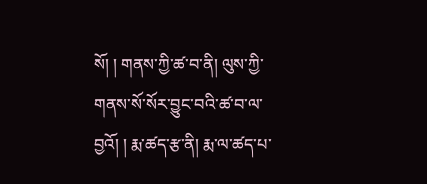སོ། ། གནས་ཀྱི་ཚ་བ་ནི། ལུས་ཀྱི་གནས་སོ་སོར་བྱུང་བའི་ཚ་བ་ལ་བྱའོ། ། རྨ་ཚད་རྩ་ནི། རྨ་ལ་ཚད་པ་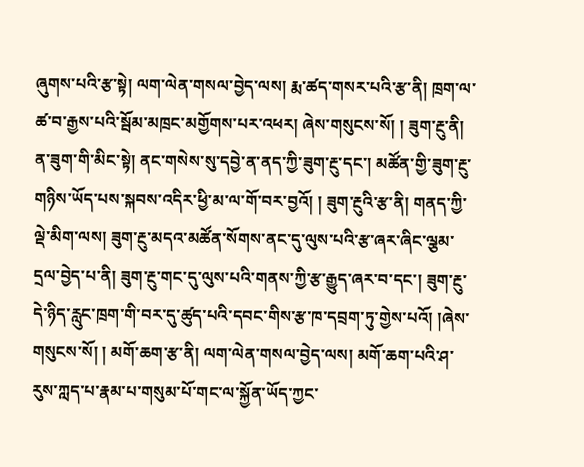ཞུགས་པའི་རྩ་སྟེ། ལག་ལེན་གསལ་བྱེད་ལས། རྨ་ཚད་གསར་པའི་རྩ་ནི། ཁྲག་ལ་ཚ་བ་རྒྱས་པའི་སྦོམ་མཁྲང་མགྱོགས་པར་འཕར། ཞེས་གསུངས་སོ། ། ཟུག་རྔུ་ནི། ན་ཟུག་གི་མིང་སྟེ། ནང་གསེས་སུ་དབྱེ་ན་ནད་ཀྱི་ཟུག་རྔུ་དང་། མཚོན་གྱི་ཟུག་རྔུ་གཉིས་ཡོད་པས་སྐབས་འདིར་ཕྱི་མ་ལ་གོ་བར་བྱའོ། ། ཟུག་རྔུའི་རྩ་ནི། གནད་ཀྱི་ལྡེ་མིག་ལས། ཟུག་རྔུ་མདའ་མཚོན་སོགས་ནང་དུ་ལུས་པའི་རྩ་ཞར་ཞིང་ལྕམ་དྲལ་བྱེད་པ་ནི། ཟུག་རྔུ་གང་དུ་ལུས་པའི་གནས་ཀྱི་རྩ་རྒྱུད་ཞར་བ་དང་། ཟུག་རྔུ་དེ་ཉིད་རླུང་ཁྲག་གི་བར་དུ་ཚུད་པའི་དབང་གིས་རྩ་ཁ་དབྲག་ཏུ་གྱེས་པའོ། །ཞེས་གསུངས་སོ། ། མགོ་ཆག་རྩ་ནི། ལག་ལེན་གསལ་བྱེད་ལས། མགོ་ཆག་པའི་ཤ་རུས་ཀླད་པ་རྣམ་པ་གསུམ་པོ་གང་ལ་སྐྱོན་ཡོད་ཀྱང་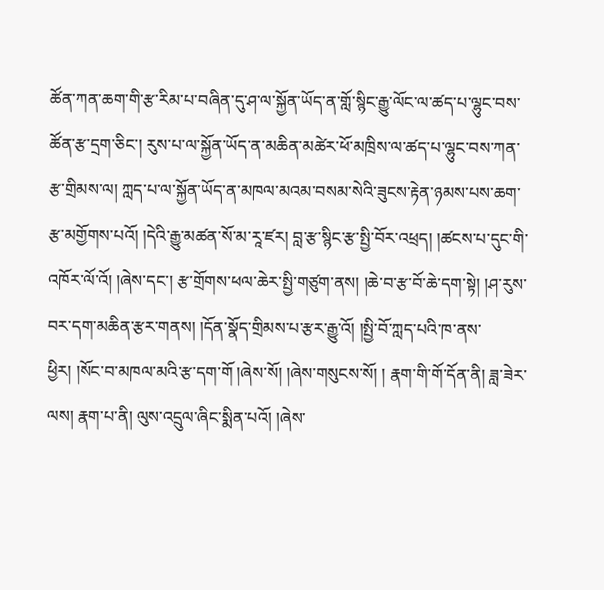ཚོན་ཀན་ཆག་གི་རྩ་རིམ་པ་བཞིན་དུ་ཤ་ལ་སྐྱོན་ཡོད་ན་གློ་སྙིང་རྒྱུ་ལོང་ལ་ཚད་པ་ལྷུང་བས་ཚོན་རྩ་དྲག་ཅིང་། རུས་པ་ལ་སྐྱོན་ཡོད་ན་མཆིན་མཚེར་ཕོ་མཁྲིས་ལ་ཚད་པ་ལྷུང་བས་ཀན་རྩ་གྲིམས་ལ། ཀླད་པ་ལ་སྐྱོན་ཡོད་ན་མཁལ་མའམ་བསམ་སེའི་ཟུངས་རྟེན་ཉམས་པས་ཆག་རྩ་མགྱོགས་པའོ། །དེའི་རྒྱུ་མཚན་སོ་མ་རཱ་ཛར། བླ་རྩ་སྙིང་རྩ་སྤྱི་བོར་འཕྲད། །ཚངས་པ་དུང་གི་འཁོར་ལོ་འོ། །ཞེས་དང་། རྩ་གྲོགས་ཕལ་ཆེར་སྤྱི་གཙུག་ནས། །ཆེ་བ་རྩ་བོ་ཆེ་དག་སྟེ། །ཤ་རུས་བར་དག་མཆིན་རྩར་གནས། །དོན་སྣོད་གྲིམས་པ་རྩར་རྒྱུ་འོ། །སྤྱི་བོ་ཀླད་པའི་ཁ་ནས་ཕྱིར། །སོང་བ་མཁལ་མའི་རྩ་དག་གོ །ཞེས་སོ། །ཞེས་གསུངས་སོ། ། རྣག་གི་གོ་དོན་ནི། ཟླ་ཟེར་ལས། རྣག་པ་ནི། ལུས་འདྲུལ་ཞིང་སྨིན་པའོ། །ཞེས་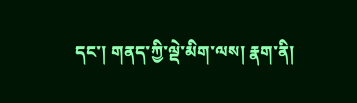དང་། གནད་ཀྱི་ལྡེ་མིག་ལས། རྣག་ནི།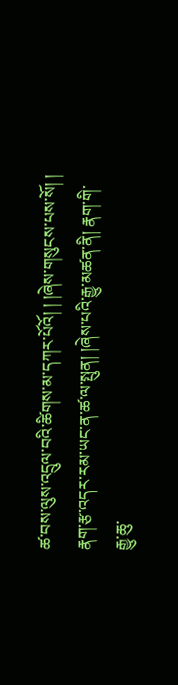ཚ་བས་ལུས་འདྲུལ་བའི་ཚིགས་མ་དཀར་པོའོ། ། །ཞེས་གསུངས་པས་སོ། ། རྣག་རྩ་འདར་རམ་ཡང་ན་ཚ་ལ་སྤུན། །ཞེས་པའི་རྒྱུ་མཚན་ནི། རྣག་གི་རྒྱུ་ཆུ་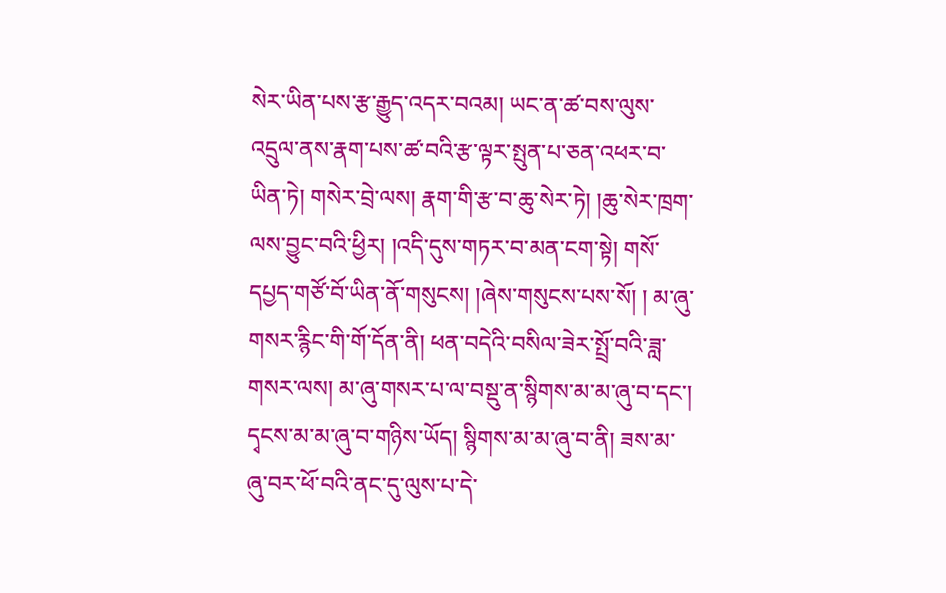སེར་ཡིན་པས་རྩ་རྒྱུད་འདར་བའམ། ཡང་ན་ཚ་བས་ལུས་འདྲུལ་ནས་རྣག་པས་ཚ་བའི་རྩ་ལྟར་སྤུན་པ་ཅན་འཕར་བ་ཡིན་ཏེ། གསེར་བྲེ་ལས། རྣག་གི་རྩ་བ་ཆུ་སེར་ཏེ། །ཆུ་སེར་ཁྲག་ལས་བྱུང་བའི་ཕྱིར། །འདི་དུས་གཏར་བ་མན་ངག་སྟེ། གསོ་དཔྱད་གཙོ་བོ་ཡིན་ནོ་གསུངས། །ཞེས་གསུངས་པས་སོ། ། མ་ཞུ་གསར་རྙིང་གི་གོ་དོན་ནི། ཕན་བདེའི་བསིལ་ཟེར་སྤྲོ་བའི་ཟླ་གསར་ལས། མ་ཞུ་གསར་པ་ལ་བསྡུ་ན་སྙིགས་མ་མ་ཞུ་བ་དང་། དྭངས་མ་མ་ཞུ་བ་གཉིས་ཡོད། སྙིགས་མ་མ་ཞུ་བ་ནི། ཟས་མ་ཞུ་བར་ཕོ་བའི་ནང་དུ་ལུས་པ་དེ་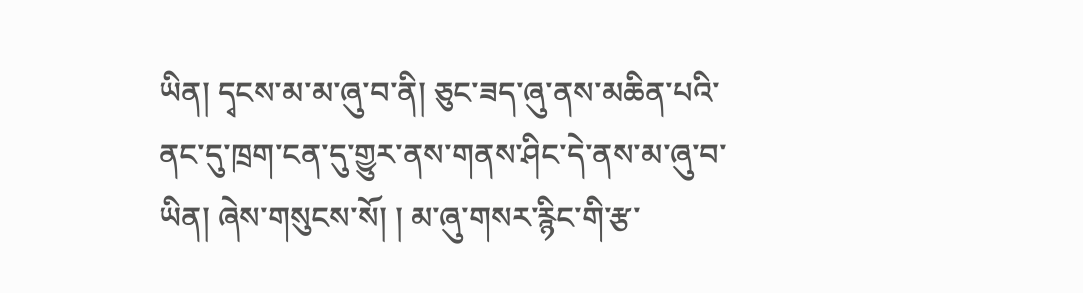ཡིན། དྭངས་མ་མ་ཞུ་བ་ནི། ཅུང་ཟད་ཞུ་ནས་མཆིན་པའི་ནང་དུ་ཁྲག་ངན་དུ་གྱུར་ནས་གནས་ཤིང་དེ་ནས་མ་ཞུ་བ་ཡིན། ཞེས་གསུངས་སོ། ། མ་ཞུ་གསར་རྙིང་གི་རྩ་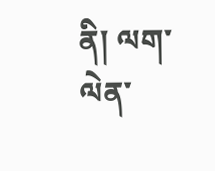ནི། ལག་ལེན་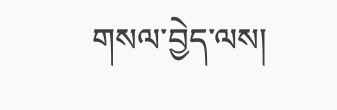གསལ་བྱེད་ལས།